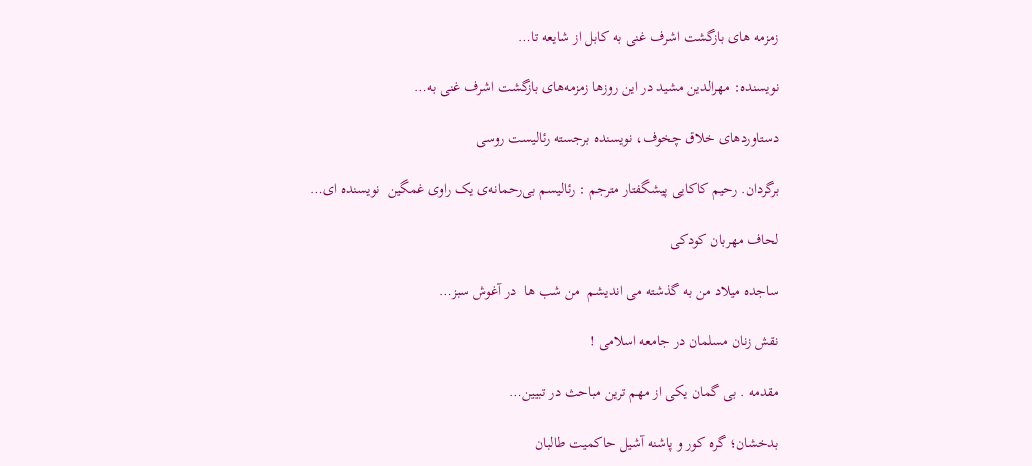زمزمه های بازگشت اشرف غنی به کابل از شایعه تا…

نویسنده: مهرالدین مشید در این روزها زمزمه‌های بازگشت اشرف غنی به…

دستاوردهای خلاق چخوف، نویسنده برجسته رئالیست روسی

برگردان. رحیم کاکایی پیشگفتار مترجم : رئالیسم بی‌رحمانه‌ی یک راوی غمگین  نویسنده ای…

لحاف مهربان کودکی

ساجده میلاد من به گذشته می اندیشم  من شب ها  در آغوش سبز…

نقش زنان مسلمان در جامعه اسلامی !

مقدمه . بی گمان یکی از مهم ترین مباحث در تبیین…

بدخشان؛ گره کور و پاشنه آشیل حاکمیت طالبان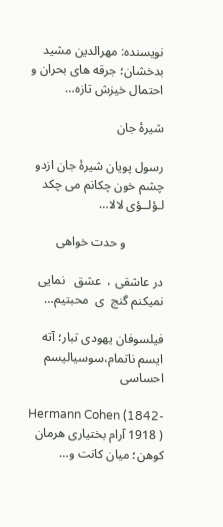نویسنده: مهرالدین مشید بدخشان؛ جرقه های بحران و احتمال خیزش تازه…

شیرۀ جان

رسول پویان شیرۀ جان ازدو چشم خون چکانم می چکد لـؤلــؤی لالا…

            و حدت خواهی

در عاشقی ،  عشق   نمایی   نمیکنم گنج  ی  محبتیم…

فیلسوفان یهودی تبار؛ آته ایسم ناتمام،سوسیالیسم احساسی

Hermann Cohen (1842- 1918 ) آرام بختیاری هرمان کوهن؛ میان کانت و…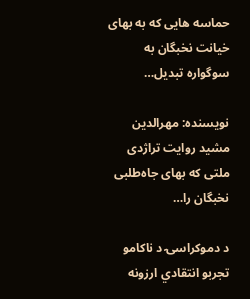حماسه هایی که به بهای خیانت نخبگان به سوگواره تبدیل…

نویسنده: مهرالدین مشید روایت تراژدی ملتی که بهای جاه‌طلبی نخبگان را…

د دموکراسۍ د ناکامو تجربو انتقادي ارزونه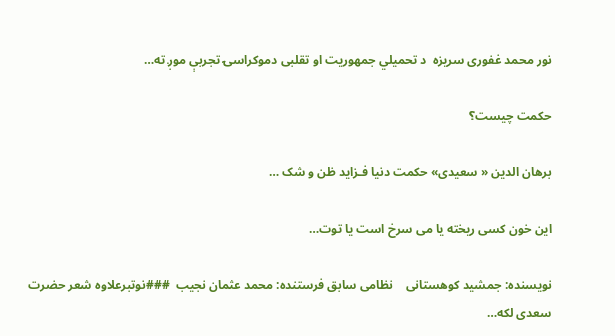نور محمد غفوری سریزه  د تحمیلي جمهوریت او تقلبی دموکراسۍ تجربې موږ ته…

حکمت چیست؟

برهان الدین « سعیدی» حکمت دنیا فـزاید ظن و شک …

این خون کسی ریخته یا می سرخ است یا توت…

نویسنده: جمشید کوهستانی    نظامی سابق فرستنده: محمد عثمان نجیب  ###نوتبرعلاوه شعر حضرت سعدی لکه…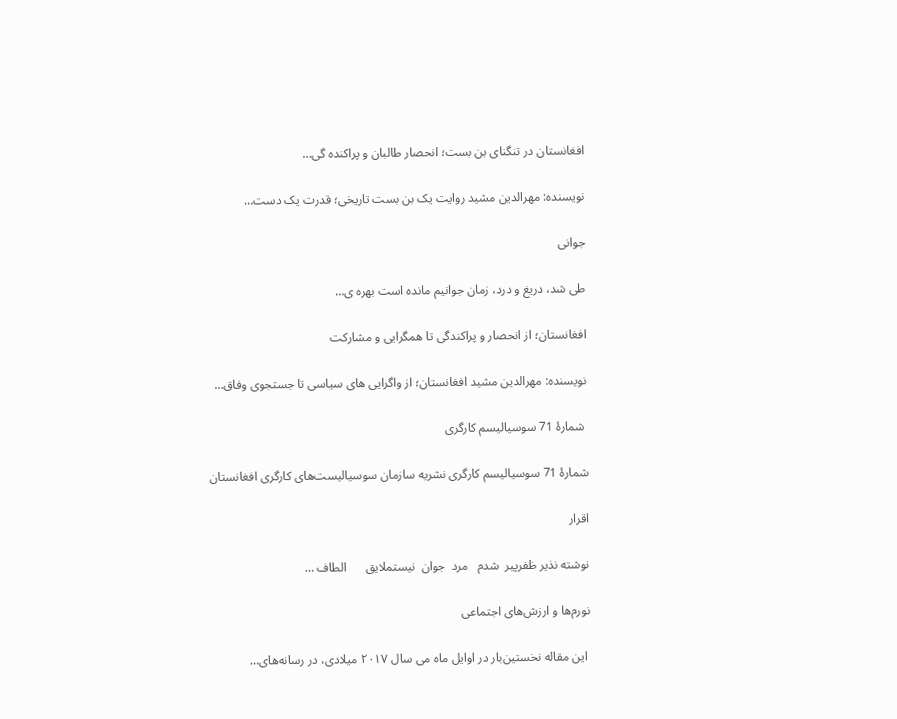افغانستان در تنگنای بن بست؛ انحصار طالبان و پراکنده گی…

نویسنده: مهرالدین مشید روایت یک بن بست تاریخی؛ قدرت یک دست…

جوانی

طی شد، دریغ و درد، زمان جوانیم مانده است بهره ی…

افغانستان؛ از انحصار و پراکندگی تا همگرایی و مشارکت

نویسنده: مهرالدین مشید افغانستان؛ از واگرایی های سیاسی تا جستجوی وفاق…

 شمارۀ 71 سوسیالیسم کارگری

شمارۀ 71 سوسیالیسم کارگری نشریه سازمان سوسیالیست‌های کارگری افغانستان

اقرار

نوشته نذير ظفرپير  شدم   مرد  جوان  نيستملايق      الطاف …

نورم‌ها و ارزش‌های اجتماعی

 این مقاله نخستین‌بار در اوایل ماه می سال ۲۰۱۷ میلادی، در رسانه‌های…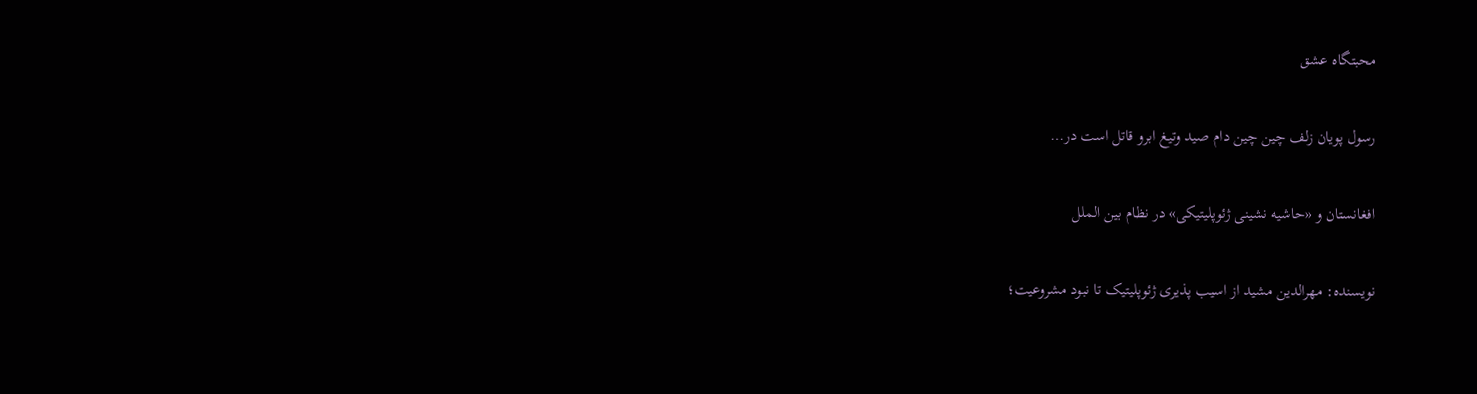محبتگاه عشق

رسول پویان زلف چین چین دام صید وتیغ ابرو قاتل است در…

افغانستان و «حاشیه نشینی ژئوپلیتیکی» در نظام بین الملل

نویسنده: مهرالدین مشید از اسیب پذیری ژئوپلیتیک تا نبود مشروعیت؛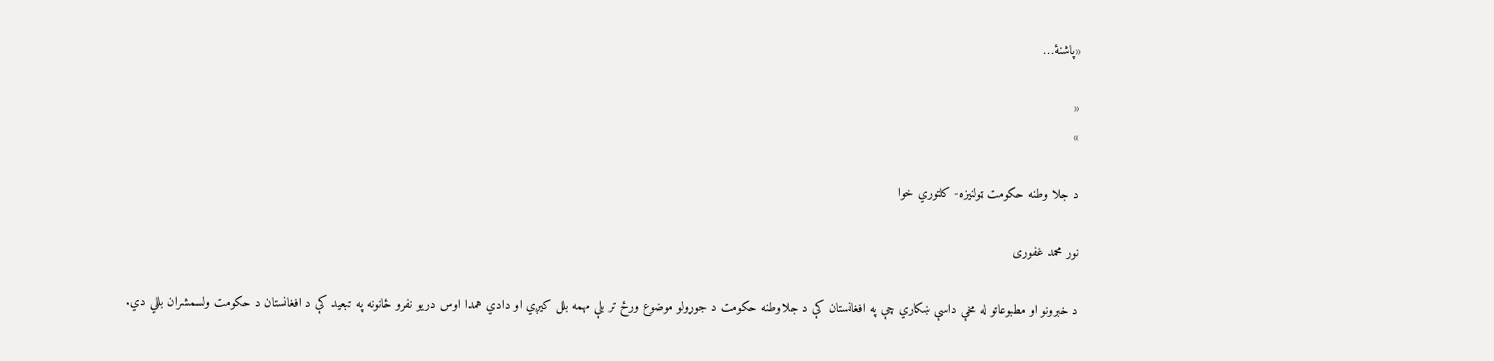«پاشنۀ…

«
»

د جلا وطنه حکومت ټولنیزه- کلتوري خوا

نور محمد غفوری

د خبرونو او مطبوعاتو له مخې داسې ښکاري چې په افغانستان کې د جلاوطنه حکومت د جوړولو موضوع ورځ تر بلې مهمه بلل کيږي او دادي همدا اوس دریو نفرو ځانونه په تبعید کې د افغانستان د حکومت ولسمشران بللي دي.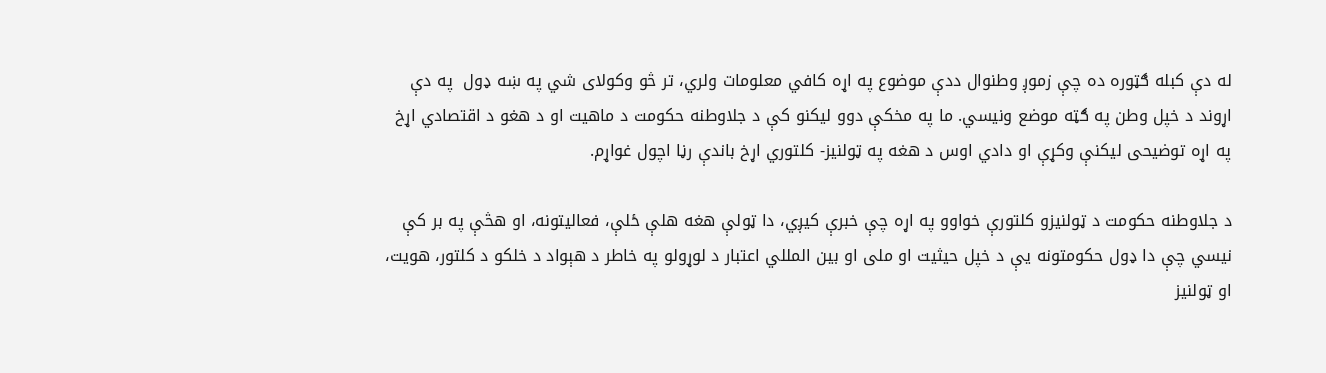له دې کبله ګټوره ده چې زموږ وطنوال ددې موضوع په اړه کافي معلومات ولري، تر څو وکولای شي په ښه ډول  په دې اړوند د خپل وطن په ګټه موضع ونیسي. ما په مخکې دوو لیکنو کې د جلاوطنه حکومت د ماهیت او د هغو د اقتصادي اړخ په اړه توضیحی لیکنې وکړې او دادي اوس د هغه په ټولنیز- کلتوري اړخ باندې رڼا اچول غواړم.

د جلاوطنه حکومت د ټولنیزو کلتورې خواوو په اړه چې خبرې کیږي، دا ټولې هغه هلې ځلې، فعالیتونه، او هڅې په بر کې نیسي چې دا ډول حکومتونه یې د خپل حیثیت او ملی او بین المللي اعتبار د لوړولو په خاطر د هېواد د خلکو د کلتور، هویت، او ټولنیز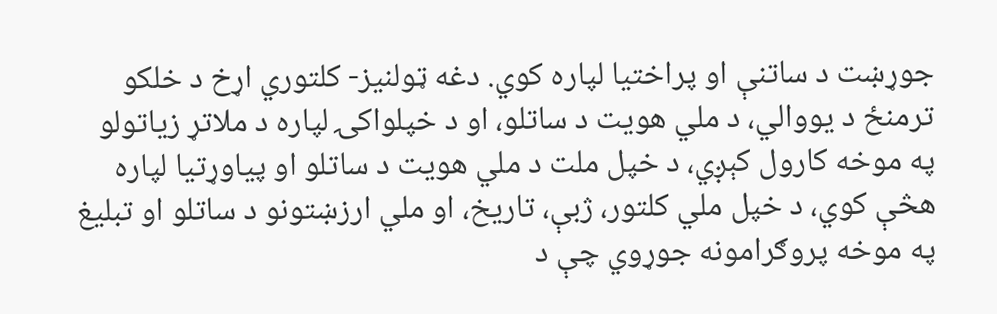جوړښت د ساتنې او پراختیا لپاره کوي. دغه ټولنیز- کلتوري اړخ د خلکو ترمنځ د یووالي، د ملي هویت د ساتلو، او د خپلواکۍ لپاره د ملاتړ زیاتولو په موخه کارول کېږي، د خپل ملت د ملي هویت د ساتلو او پیاوړتیا لپاره هڅې کوي، د خپل ملي کلتور، ژبې، تاریخ، او ملي ارزښتونو د ساتلو او تبلیغ په موخه پروګرامونه جوړوي چې د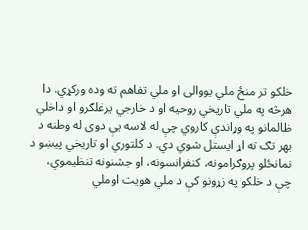خلکو تر منځ ملي یووالی او ملي تفاهم ته وده ورکړي. دا هرڅه په ملي تاریخي روحیه او د خارجي یرغلګرو او داخلي ظالمانو په وړاندې کاروي چې له لاسه یې دوی له وطنه د بهر تګ ته اړ ایستل شوي دي. د کلتوري او تاریخي پیښو د نمانځلو پروګرامونه، کنفرانسونه، او جشنونه تنظیموي، چې د خلکو په زړونو کې د ملي هویت اوملي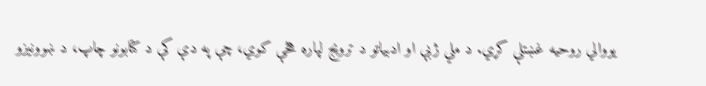یووالي روحیه غښتلې کړي. د ملي ژبې او ادبیاتو د ترویج لپاره هڅې کوي، چې په دې کې د کتابونو چاپ، د ښوونیزو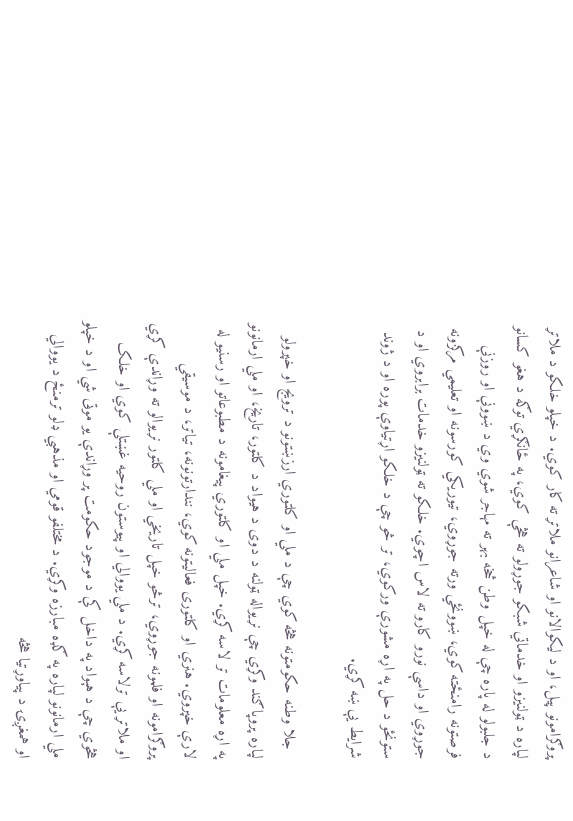پروګرامونو پیل، او د لیکوالانو او شاعرانو ملاتړ ته کار کوي. د خپلو خلکو د ملاتړ لپاره د ټولنیزو او خدماتي شبکو جوړولو ته هڅې کوي، په ځانګړي توګه د هغو کسانو د جلبولو له پاره چې له خپل وطن څخه بهر ته مهاجر شوي وي د ښوونې او روزنې فرصتونه رامنځته کوي، ښوونځي ورته جوړوي، تیوریکي کورسونه او تعلیمي مرکزونه جوړوي او داسې نورو کارو ته لاس اچوي. خلکو ته ټولنیزو خدمات برابروي او د ستونځو د حل په اړه مشورې ورکوي، تر څو چې د خلکو اړتیاوې پوره او د ژوند شرایط یې ښه کړي.

  جلا وطنه حکومتونه هڅه کوي چې د ملي او کلتوري ارزښتونو د ترویج او خپرولو لپاره پروپاګند وکړي چې نړیواله ټولنه د دوی د هیواد د کلتور، تاریخ، او ملي ارمانونو په اړه معلومات تر لاسه کړي. خپل ملي او کلتوري پیغامونه د مطبوعاتو او رسنیو له لارې خپروي. هنري او کلتوری فعالیتونه کوي، نندارتونونه، تیاتر، د موسیقي پروګرامونه او فلمونه جوړوي، ترڅو خپل تاریخي او ملي کلتور نړیوالو ته وړاندې کړي او ملاتړ یې ترلاسه کړي. د ملي یووالي او پیوستون روحیه غښتلې کوي او خلک هڅوي چې د هېواد په داخل کې د موجود حکومت پر وړاندې یو موټی شي او د خپلو ملي ارمانونو لپاره په ګډه مبارزه وکړي. د مختلفو قومي او مذهبي ډلو ترمنځ د یووالي او همغږۍ د پیاوړتیا هڅه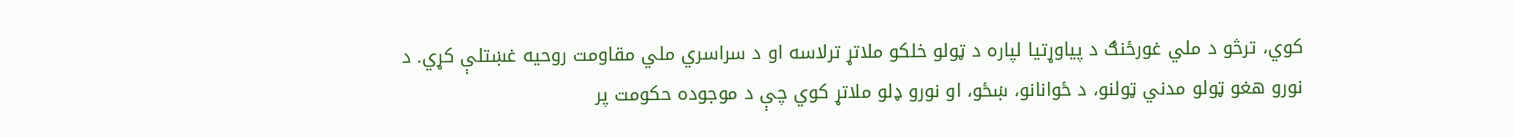کوي، ترڅو د ملي غورځنګ د پیاوړتیا لپاره د ټولو خلکو ملاتړ ترلاسه او د سراسري ملي مقاومت روحیه غښتلې کړي. د نورو هغو ټولو مدني ټولنو، د ځوانانو، ښځو، او نورو ډلو ملاتړ کوي چې د موجوده حکومت پر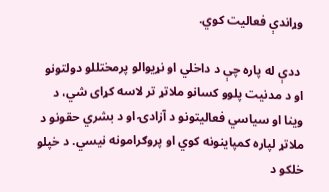وړاندې فعالیت کوي.

 ددې له پاره چې د داخلي او نړیوالو پرمختللو دولتونو او د مدنیت پلوو کسانو ملاتړ تر لاسه کړای شي، د وینا او سیاسي فعالیتونو د آزادۍ او د بشري حقونو د ملاتړ لپاره کمپاینونه کوي او پروګرامونه نیسي. د خپلو خلکو د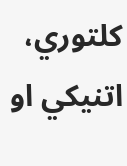کلتوري، اتنیکي او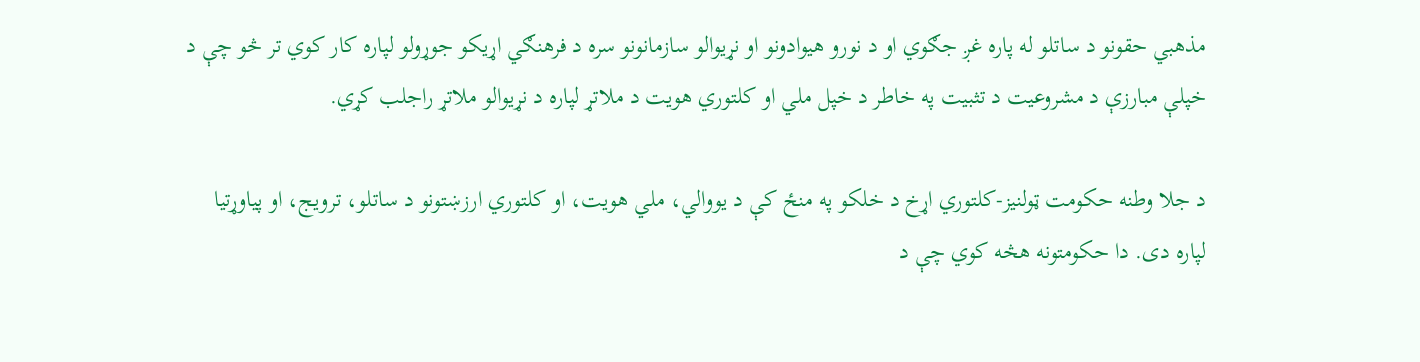مذهبي حقونو د ساتلو له پاره غږ جګوي او د نورو هیوادونو او نړیوالو سازمانونو سره د فرهنګي اړیکو جوړولو لپاره کار کوي تر څو چې د خپلې مبارزې د مشروعیت د تثبیت په خاطر د خپل ملي او کلتوري هویت د ملاتړ لپاره د نړیوالو ملاتړ راجلب کړي.

د جلا وطنه حکومت ټولنیز-کلتوري اړخ د خلکو په منځ کې د یووالي، ملي هویت، او کلتوري ارزښتونو د ساتلو، ترویج، او پیاوړتیا لپاره دی. دا حکومتونه هڅه کوي چې د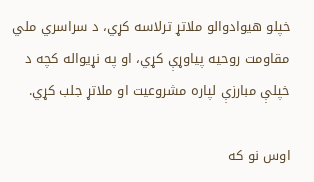خپلو هیوادوالو ملاتړ ترلاسه کړي، د سراسري ملي مقاومت روحیه پیاوړې کړي، او په نړیواله کچه د خپلې مبارزې لپاره مشروعیت او ملاتړ جلب کړي.

اوس نو که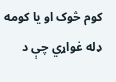کوم څوک او یا کومه ډله غواړي چې د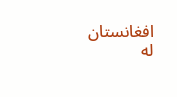افغانستان له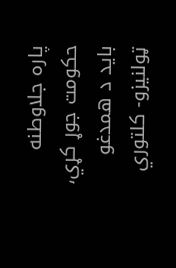پاره جلاوطنه حکومت جوړ کړي، باید د همدغو ټولنیزو- کلتوري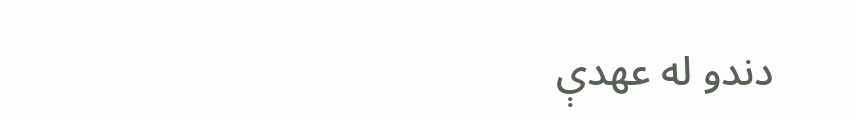دندو له عهدې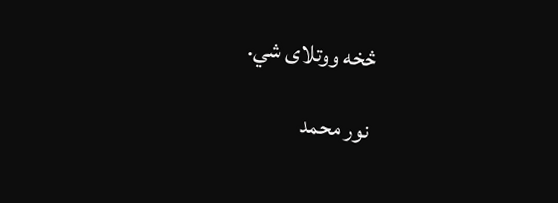څخه ووتلای شي.

نور محمد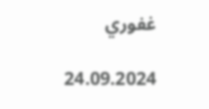غفوري

24.09.2024